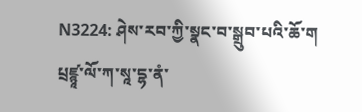N3224: ཤེས་རབ་ཀྱི་སྣང་བ་སྒྲུབ་པའི་ཆོ་ག
པྲཛྙཱ་ལོ་ཀ་སཱ་དྷ་ནཾ་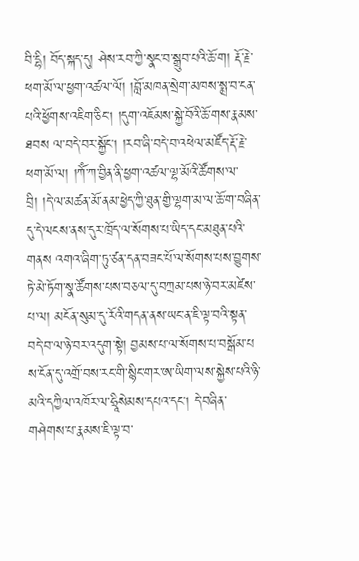བི་དྷི། བོད་སྐད་དུ། ཤེས་རབ་ཀྱི་སྣང་བ་སྒྲུབ་པའི་ཆོ་ག། རྡོ་རྗེ་ཕག་མོ་ལ་ཕྱག་འཚལ་ལོ། །བློ་མཁན་སྲེག་མཁས་སྨྲ་བ་ངན་པའི་ཕྱོགས་འཇིག་ཅིང། །དུག་འཇོམས་སྐྱེ་བོའི་ཆོ་གས་རྣམས་ཐབས ལ་བདེ་བར་སྐྱོང། །རབ་ཞི་བདེ་བ་འཕེལ་མཛོད་རྡོ་རྗེ་ཕག་མོ་ལ། །ཀོཾ་ཀ་བྱིན་ནི་ཕྱག་འཚལ་ལྷ་མོའི་ཚོགས་ལ་བྲི། །དེ་ལ་མཚན་མོ་ནམ་ཕྱེད་ཀྱི་ཐུན་གྱི་ལྷག་མ་ལ་ཆོ་ག་བཞིན་དུ་དེ་ལངས་ནས་དུར་ཁྲོད་ལ་སོགས་པ་ཡིད་དང་མཐུན་པའི་གནས འགའ་ཞིག་ཏུ་ཙན་དན་བཟང་པོ་ལ་སོགས་པས་བྱུགས་ཏེ་མེ་ཏོག་སྣ་ཚོགས་པས་བཅལ་དུ་བཀྲམ་པས་ཉེ་བར་མཛེས་པ་ལ། མངོན་སུམ་དུ་རོའི་གདན་ནས་ཡང་ན་ཇི་ལྟ་བའི་སྟན་བདེ་བ་ལ་ཉེ་བར་འདུག་སྟེ། བྱམས་པ་ལ་སོགས་པ་བསྒོམ་པ ས་ངོན་དུ་འགྲོ་བས་རང་གི་སྙིང་གར་ཨ་ཡིག་ལས་སྐྱེས་པའི་ཉི་མའི་དཀྱིལ་འཁོར་ལ་ཧྲཱིསེམས་དཔའ་དང། དེ་བཞིན་གཤེགས་པ་རྣམས་ཇི་ལྟ་བ་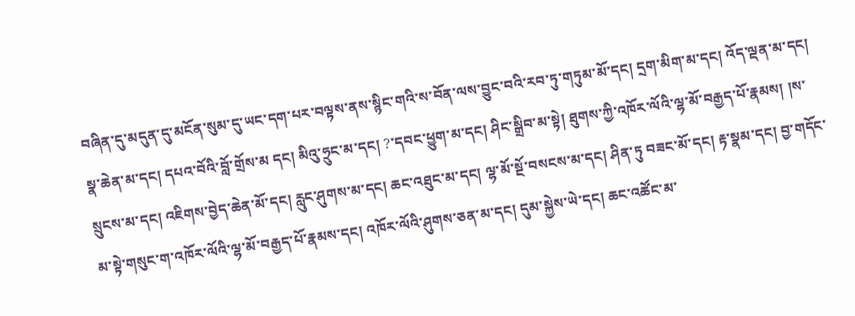བཞིན་དུ་མདུན་དུ་མངོན་སུམ་དུ་ཡང་དག་པར་བལྟས་ནས་སྙིང་གའི་ས་བོན་ལས་བྱུང་བའི་རབ་ཏུ་གཏུམ་མོ་དང། དྲག་མིག་མ་དང། འོད་ལྡན་མ་དང། སྣ་ཆེན་མ་དང། དཔའ་བོའི་བློ་གྲོས་མ དང། མིའུ་ཧྲུང་མ་དང། ?་དབང་ཕྱུག་མ་དང། ཤིང་སྒྲིབ་མ་སྟེ། ཐུགས་ཀྱི་འཁོར་ལོའི་ལྷ་མོ་བརྒྱད་པོ་རྣམས། །ས་སྲུངས་མ་དང། འཇིགས་བྱེད་ཆེན་མོ་དང། རླུང་ཤུགས་མ་དང། ཆང་འཐུང་མ་དང། ལྷ་མོ་སྔོ་བསངས་མ་དང། ཤིན་ཏུ བཟང་མོ་དང། རྟ་སྣམ་དང། བྱ་གདོང་མ་སྟེ་གསུང་ག་འཁོར་ལོའི་ལྷ་མོ་བརྒྱད་པོ་རྣམས་དང། འཁོར་ལོའི་ཤུགས་ཅན་མ་དང། དུམ་སྐྱེས་ཡེ་དང། ཆང་འཚོང་མ་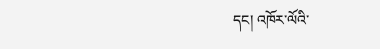དང། འཁོར་ལོའི་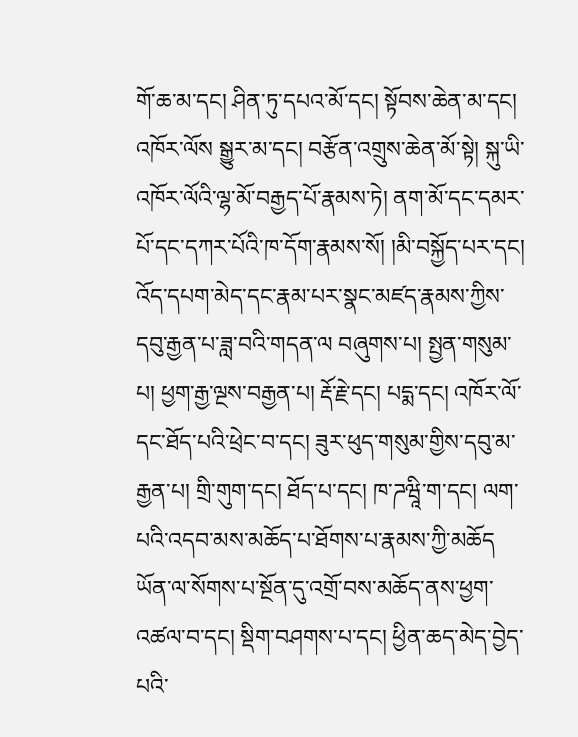གོ་ཆ་མ་དང། ཤིན་ཏུ་དཔའ་མོ་དང། སྟོབས་ཆེན་མ་དང། འཁོར་ལོས སྒྱུར་མ་དང། བརྩོན་འགྲུས་ཆེན་མོ་སྟེ། སྐུ་ཡི་འཁོར་ལོའི་ལྷ་མོ་བརྒྱད་པོ་རྣམས་ཏེ། ནག་མོ་དང་དམར་པོ་དང་དཀར་པོའི་ཁ་དོག་རྣམས་སོ། །མི་བསྐྱོད་པར་དང། འོད་དཔག་མེད་དང་རྣམ་པར་སྣང་མཛད་རྣམས་ཀྱིས་དབུ་རྒྱན་པ་ཟླ་བའི་གདན་ལ བཞུགས་པ། སྤྱན་གསུམ་པ། ཕྱག་རྒྱ་ལྔས་བརྒྱན་པ། རྡོ་རྗེ་དང། པདྨ་དང། འཁོར་ལོ་དང་ཐོད་པའི་ཕྲེང་བ་དང། ཟུར་ཕུད་གསུམ་གྱིས་དབུ་མ་རྒྱན་པ། གྲི་གུག་དང། ཐོད་པ་དང། ཁ་ཌཝཱི་ག་དང། ལག་པའི་འདབ་མས་མཆོད་པ་ཐོགས་པ་རྣམས་ཀྱི་མཆོད ཡོན་ལ་སོགས་པ་སྔོན་དུ་འགྲོ་བས་མཆོད་ནས་ཕྱག་འཚལ་བ་དང། སྡིག་བཤགས་པ་དང། ཕྱིན་ཆད་མེད་བྱེད་པའི་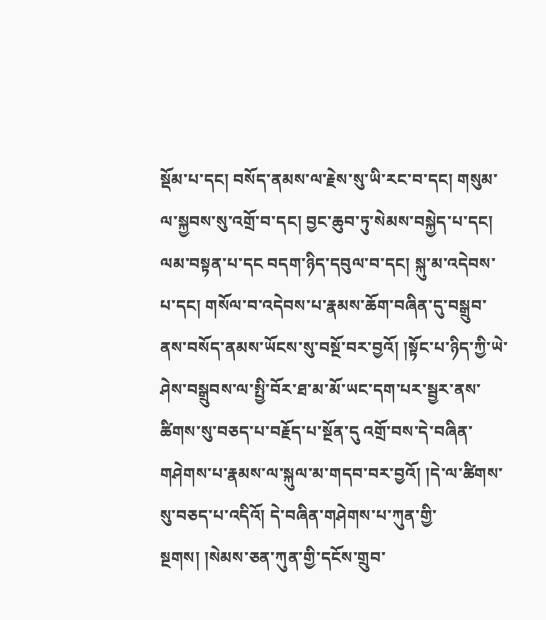སྡོམ་པ་དང། བསོད་ནམས་ལ་རྗེས་སུ་ཡི་རང་བ་དང། གསུམ་ལ་སྐྱབས་སུ་འགྲོ་བ་དང། བྱང་ཆུབ་ཏུ་སེམས་བསྐྱེད་པ་དང། ལམ་བསྟན་པ་དང བདག་ཉིད་དབུལ་བ་དང། སྐུ་མ་འདེབས་པ་དང། གསོལ་བ་འདེབས་པ་རྣམས་ཆོག་བཞིན་དུ་བསྒྲུབ་ནས་བསོད་ནམས་ཡོངས་སུ་བསྔོ་བར་བྱའོ། །སྟོང་པ་ཉིད་ཀྱི་ཡེ་ཤེས་བསྒྲུབས་ལ་སྤྱི་བོར་ཐ་མ་མོ་ཡང་དག་པར་སྦྱར་ནས་ཚིགས་སུ་བཅད་པ་བརྗོད་པ་སྔོན་དུ འགྲོ་བས་དེ་བཞིན་གཤེགས་པ་རྣམས་ལ་སྐུལ་མ་གདབ་བར་བྱའོ། །དེ་ལ་ཚིགས་སུ་བཅད་པ་འདིའོ། དེ་བཞིན་གཤེགས་པ་ཀུན་གྱི་སྔགས། །སེམས་ཅན་ཀུན་གྱི་དངོས་གྲུབ་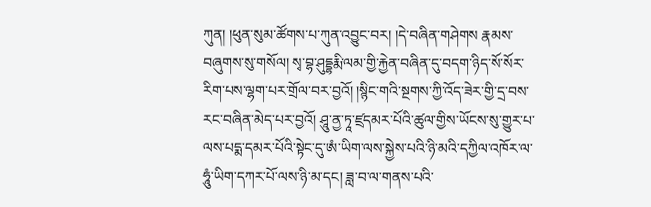ཀུན། །ཕུན་སུམ་ཚོགས་པ་ཀུན་འབྱུང་བར། །དེ་བཞིན་གཤེགས རྣམས་བཞུགས་སུ་གསོལ། སྭ་བྷ་ཤུདྡྷརྨི་ལམ་གྱི་རྐྱེན་བཞིན་དུ་བདག་ཉིད་སོ་སོར་རིག་པས་ལྷག་པར་གྲོལ་བར་བྱའོ། །སྙིང་གའི་སྔགས་ཀྱི་འོད་ཟེར་གྱི་དྲ་བས་རང་བཞིན་མེད་པར་བྱའོ། ཤཱུ་ནྱ་ཏཱ་ཛྲདམར་པོའི་ཚུལ་གྱིས་ཡོངས་སུ་གྱུར་པ་ལས་པདྨ་དམར་པོའི་སྟེང་དུ་ཨཾ་ཡིག་ལས་སྐྱེས་པའི་ཉི་མའི་དཀྱིལ་འཁོར་ལ་ཧཱུཾ་ཡིག་དཀར་པོ་ལས་ཉི་མ་དང། ཟླ་བ་ལ་གནས་པའི་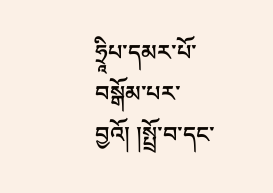ཧྲཱིཔ་དམར་པོ་བསྒོམ་པར་བྱའོ། །སྤྲོ་བ་དང་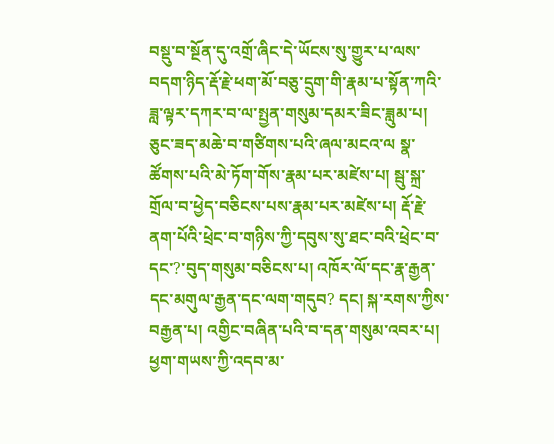བསྡུ་བ་སྔོན་དུ་འགྲོ་ཞིང་དེ་ཡོངས་སུ་གྱུར་པ་ལས་བདག་ཉིད་རྡོ་རྗེ་ཕག་མོ་བཅུ་དྲུག་གི་རྣམ་པ་སྟོན་ཀའི་ཟླ་ལྟར་དཀར་བ་ལ་སྤྱན་གསུམ་དམར་ཟིང་ཟླུམ་པ། ཅུང་ཟད་མཆེ་བ་གཙིགས་པའི་ཞལ་མངའ་ལ སྣ་ཚོགས་པའི་མེ་ཏོག་གོས་རྣམ་པར་མཛེས་པ། སྦུ་སྐྲ་གྲོལ་བ་ཕྱེད་བཅིངས་པས་རྣམ་པར་མཛེས་པ། རྡོ་རྗེ་ནག་པོའི་ཕྲེང་བ་གཉིས་ཀྱི་དབུས་སུ་ཐང་བའི་ཕྲེང་བ་དང་?་བུད་གསུམ་བཅིངས་པ། འཁོར་ལོ་དང་རྣ་རྒྱན་དང་མགུལ་རྒྱན་དང་ལག་གདུབ? དང། སྐ་རགས་ཀྱིས་བརྒྱན་པ། འགྱིང་བཞིན་པའི་བ་དན་གསུམ་འབར་པ། ཕྱག་གཡས་ཀྱི་འདབ་མ་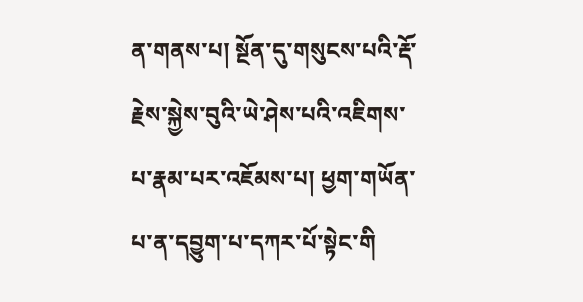ན་གནས་པ། སྔོན་དུ་གསུངས་པའི་རྡོ་རྗེས་སྐྱེས་བུའི་ཡེ་ཤེས་པའི་འཇིགས་པ་རྣམ་པར་འཇོམས་པ། ཕྱག་གཡོན་པ་ན་དབྱུག་པ་དཀར་པོ་སྟེང་གི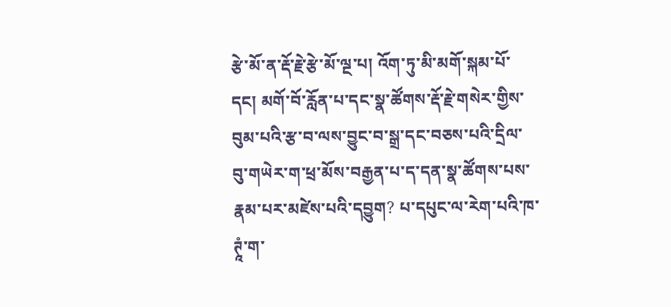རྩེ་མོ་ན་རྡོ་རྗེ་རྩེ་མོ་ལྔ་པ། འོག་ཏུ་མི་མགོ་སྐམ་པོ་དང། མགོ་བོ་རློན་པ་དང་སྣ་ཚོགས་རྡོ་རྗེ་གསེར་གྱིས་བུམ་པའི་རྩ་བ་ལས་བྱུང་བ་སྒྲ་དང་བཅས་པའི་དྲིལ་བུ་གཡེར་ག་ཕྲ་མོས་བརྒྱན་པ་ད་དན་སྣ་ཚོགས་པས་རྣམ་པར་མཛེས་པའི་དབྱུག? པ་དཔུང་ལ་རེག་པའི་ཁ་ཊཱཾ་ག་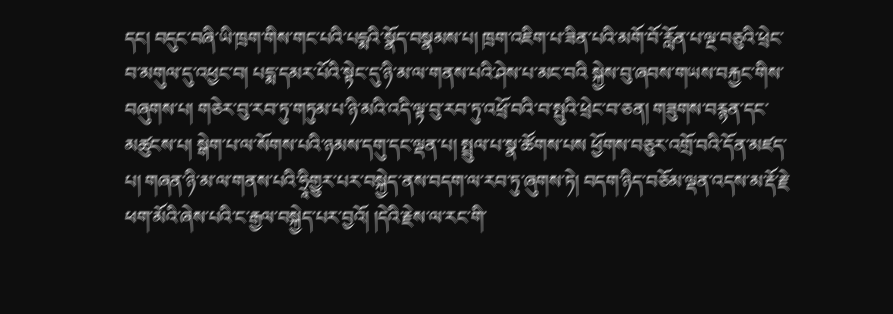དང། བདུང་བཞི་ཡི་ཁྲག་གིས་གང་པའི་པདྨའི་སྣོད་བསྣམས་པ། ཁྲག་འཇིག་པ་ཟིན་པའི་མགོ་བོ་རློན་པ་ལྔ་བཅུའི་ཕྲེང་བ་མགུལ་དུ་འཕྱང་བ། པདྨ་དམར་པོའི་སྟེང་དུ་ཉི་མ་ལ་གནས་པའི་ཤེས་པ་མང་བའི སྐྱེས་བུ་ཞབས་གཡས་བརྐྱང་གིས་བཞུགས་པ། གཅེར་བུ་རབ་ཏུ་གཏུམ་པ་ཉི་མའི་འདི་ལྟ་བུ་རབ་ཏུ་འཕྲོ་བའི་བ་སྤུའི་ཕྲེང་བ་ཅན། གཟུགས་བརྙན་དང་མཚུངས་པ། སྒེག་པ་ལ་སོགས་པའི་ཉམས་དགུ་དང་ལྡན་པ། སྤྲུལ་པ་སྣ་ཚོགས་པས ཕྱོགས་བཅུར་འགྲོ་བའི་དོན་མཛད་པ། གཞན་ཉི་མ་ལ་གནས་པའི་ཧྲཱིགྱུར་པར་བསྐྱེད་ནས་བདག་ལ་རབ་ཏུ་ཞུགས་ཏེ། བདག་ཉིད་བཅོམ་ལྡན་འདས་མ་རྡོ་རྗེ་ཕག་མོའི་ཞེས་པའི་ང་རྒྱལ་བསྐྱེད་པར་བྱའོ། །དེའི་རྗེས་ལ་རང་གི་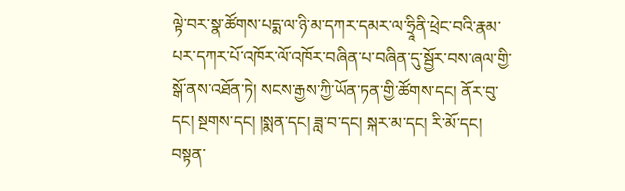ལྟེ་བར་སྣ་ཚོགས་པདྨ་ལ་ཉི་མ་དཀར་དམར་ལ་ཧྲཱིནི་ཕྲེང་བའི་རྣམ་པར་དཀར་པོ་འཁོར་ལོ་འཁོར་བཞིན་པ་བཞིན་དུ་སྦྱོར་བས་ཞལ་གྱི་སྒོ་ནས་འཐོན་ཏེ། སངས་རྒྱས་ཀྱི་ཡོན་ཏན་གྱི་ཚོགས་དང། ནོར་བུ་དང། སྔགས་དང། །སྨན་དང། ཟླ་བ་དང། སྐར་མ་དང། རི་མོ་དང། བསྟན་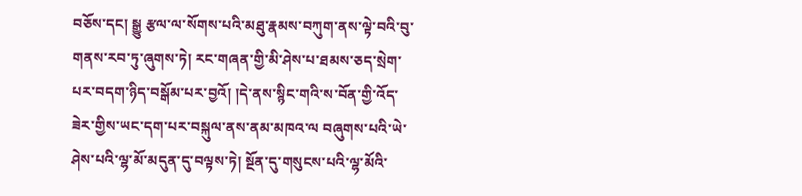བཅོས་དང། སྒྱུ རྩལ་ལ་སོགས་པའི་མཐུ་རྣམས་བཀུག་ནས་ལྟེ་བའི་བུ་གནས་རབ་ཏུ་ཞུགས་ཏེ། རང་གཞན་གྱི་མི་ཤེས་པ་ཐམས་ཅད་སྲེག་པར་བདག་ཉིད་བསྒོམ་པར་བྱའོ། །དེ་ནས་སྙིང་གའི་ས་བོན་གྱི་འོད་ཟེར་གྱིས་ཡང་དག་པར་བསྐུལ་ནས་ནམ་མཁའ་ལ བཞུགས་པའི་ཡེ་ཤེས་པའི་ལྷ་མོ་མདུན་དུ་བལྟས་ཏེ། སྔོན་དུ་གསུངས་པའི་ལྷ་མོའི་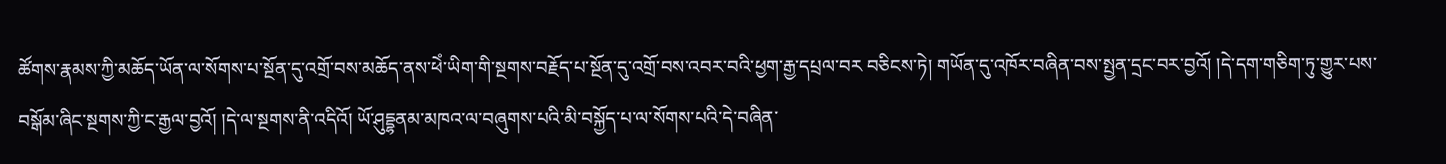ཚོགས་རྣམས་ཀྱི་མཆོད་ཡོན་ལ་སོགས་པ་སྔོན་དུ་འགྲོ་བས་མཆོད་ནས་ཕེཾ་ཡིག་གི་སྔགས་བརྗོད་པ་སྔོན་དུ་འགྲོ་བས་འབར་བའི་ཕྱག་རྒྱ་དཔྲལ་བར བཅིངས་ཏེ། གཡོན་དུ་འཁོར་བཞིན་བས་སྤྱན་དྲང་བར་བྱའོ། །དེ་དག་གཅིག་ཏུ་གྱུར་པས་བསྒོམ་ཞིང་སྔགས་ཀྱི་ང་རྒྱལ་བྱའོ། །དེ་ལ་སྔགས་ནི་འདིའོ། ཡོ་ཤུདྡྷནམ་མཁའ་ལ་བཞུགས་པའི་མི་བསྐྱོད་པ་ལ་སོགས་པའི་དེ་བཞིན་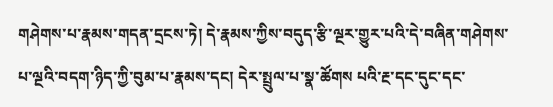གཤེགས་པ་རྣམས་གདན་དྲངས་ཏེ། དེ་རྣམས་ཀྱིས་བདུད་རྩི་ལྔར་གྱུར་པའི་དེ་བཞིན་གཤེགས་པ་ལྔའི་བདག་ཉིད་ཀྱི་བུམ་པ་རྣམས་དང། དེར་སྤྲུལ་པ་སྣ་ཚོགས པའི་རྔ་དང་དུང་དང་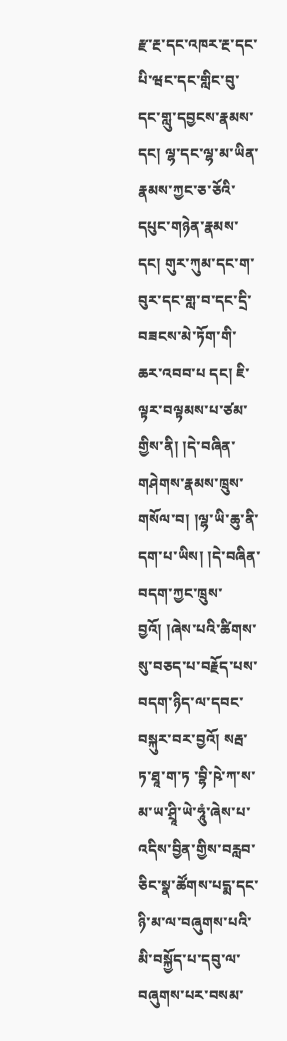རྫ་རྔ་དང་འཁར་རྔ་དང་པི་ཝང་དང་གླིང་བུ་དང་གླུ་དབྱངས་རྣམས་དང། ལྷ་དང་ལྷ་མ་ཡིན་རྣམས་ཀྱང་ཅ་ཅོའི་དཔུང་གཉེན་རྣམས་དང། གུར་ཀུམ་དང་ག་བུར་དང་གླ་བ་དང་དྲི་བཟངས་མེ་ཏོག་གི་ཆར་འབབ་པ དང། ཇི་ལྟར་བལྟམས་པ་ཙམ་གྱིས་ནི། །དེ་བཞིན་གཤེགས་རྣམས་ཁྲུས་གསོལ་བ། །ལྷ་ཡི་ཆུ་ནི་དག་པ་ཡིས། །དེ་བཞིན་བདག་ཀྱང་ཁྲུས་བྱའོ། །ཞེས་པའི་ཚིགས་སུ་བཅད་པ་བརྗོད་པས་བདག་ཉིད་ལ་དབང་བསྐུར་བར་བྱའོ། སརྦ་ཏ་ཐཱ་ག་ཏ ་བྷི་ཥེ་ཀ་ས་མ་ཡ་ཤྲཱི་ཡེ་ཧཱུཾ་ཞེས་པ་འདིས་བྱིན་གྱིས་བརླབ་ཅིང་སྣ་ཚོགས་པདྨ་དང་ཉི་མ་ལ་བཞུགས་པའི་མི་བསྐྱོད་པ་དབུ་ལ་བཞུགས་པར་བསམ་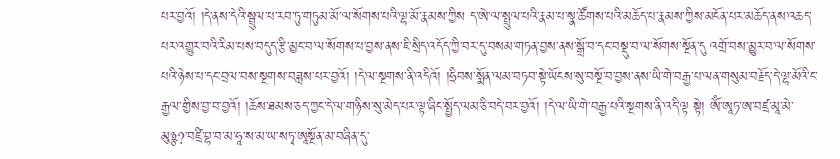པར་བྱའོ། །དེ་ནས་དེའི་སྦྲུལ་པ་རབ་ཏུ་གཏུམ་མོ་ལ་སོགས་པའི་ལྷ་མོ་རྣམས་ཀྱིས ད་ཨེ་ལ་སྤྲུལ་པའི་རྣམ་པ་སྣ་ཚོགས་པའི་མཆོད་པ་རྣམས་ཀྱིས་མངོན་པར་མཆོད་ནས་འཆད་པར་འགྱུར་བའི་རིམ་པས་བདུད་རྩི་མྱང་བ་ལ་སོགས་པ་བྱས་ནས་ཇི་སྲིད་འདོད་ཀྱི་བར་དུ་བསམ་གཏན་བྱས་ནས་སྒྲོ་བ་དང་བསྡུ་བ་ལ་སོགས་སྔོན་དུ འགྲོ་བས་མྱུར་བ་ལ་སོགས་པའི་ཉེས་པ་དང་བྲལ་བས་སྔགས་བཟླས་པར་བྱའོ། །དེ་ལ་སྔགས་ནི་འདིའོ། །ཧྲིབས་སྨོན་ལམ་བཏབ་སྟེ་ཡོངས་སུ་བསྔོ་བ་བྱས་ནས་ཡི་གེ་བརྒྱ་པ་ལན་གསུམ་བརྗོད་དེ་ལྷ་མོའི་ང་རྒྱལ་གྱིས་བྱ་བ་བྱའོ། །ཆོས་ཐམས་ཅད་ཀྱང་དེ་ལ་གཉིས་སུ་མེད་པར་ལྟ་ཞིང་སྤྱོད་ལམ་ཅི་བདེ་བར་བྱའོ། །དེ་ལ་ཡི་གེ་བརྒྱ་པའི་སྔགས་ནི་འདི་ལྟ སྟེ། ཨོཾ་ཨཱཏ་ཨ་བཛྲ་མཱ་མེ་མུཉྩ?་བཛྲི་བྷ་བ་མ་ཧཱ་ས་མ་ཡ་སཏྭ་ཨཱསྔོན་མ་བཞིན་དུ་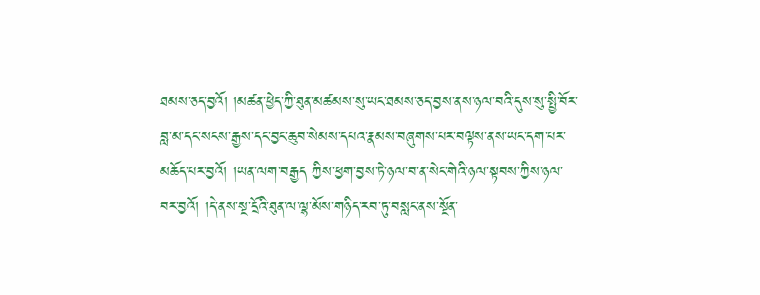ཐམས་ཅད་བྱའོ། །མཚན་ཕྱེད་ཀྱི་ཐུན་མཚམས་སུ་ཡང་ཐམས་ཅད་བྱས་ནས་ཉལ་བའི་དུས་སུ་སྤྱི་བོར་བླ་མ་དང་སངས་རྒྱས་དང་བྱང་ཆུབ་སེམས་དཔའ་རྣམས་བཞུགས་པར་བལྟས་ནས་ཡང་དག་པར་མཆོད་པར་བྱའོ། །ཡན་ལག་བརྒྱད ཀྱིས་ཕྱག་བྱས་ཏེ་ཉལ་བ་ན་སེང་གེའི་ཉལ་སྟབས་ཀྱིས་ཉལ་བར་བྱའོ། །དེ་ནས་སྔ་དྲོའི་ཐུན་ལ་ལྷ་མོས་གཉིད་རབ་ཏུ་བསླང་ནས་སྔོན་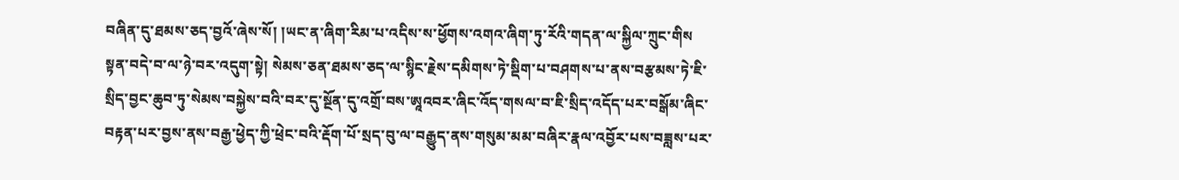བཞིན་དུ་ཐམས་ཅད་བྱའོ་ཞེས་སོ། །ཡང་ན་ཞིག་རིམ་པ་འདིས་ས་ཕྱོགས་འགའ་ཞིག་ཏུ་རོའི་གདན་ལ་སྐྱིལ་ཀྲུང་གིས སྟན་བདེ་བ་ལ་ཉེ་བར་འདུག་སྟེ། སེམས་ཅན་ཐམས་ཅད་ལ་སྙིང་རྗེས་དམིགས་ཏེ་སྡིག་པ་བཤགས་པ་ནས་བརྩམས་ཏེ་ཇི་སྲིད་བྱང་ཆུབ་ཏུ་སེམས་བསྐྱེས་བའི་བར་དུ་སྔོན་དུ་འགྲོ་བས་ཨཱའབར་ཞིང་འོད་གསལ་བ་ཇི་སྲིད་འདོད་པར་བསྒོམ་ཞིང་བརྟན་པར་བྱས་ནས་བརྒྱ་ཕྱེད་ཀྱི་ཕྲེང་བའི་རྡོག་པོ་སྲད་བུ་ལ་བརྒྱུད་ནས་གསུམ་མམ་བཞིར་རྣལ་འབྱོར་པས་བཟླས་པར་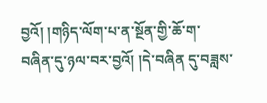བྱའོ། །གཉིད་ལོག་པ་ན་སྔོན་གྱི་ཆོ་ག་བཞིན་དུ་ཉལ་བར་བྱའོ། །དེ་བཞིན དུ་བཟླས་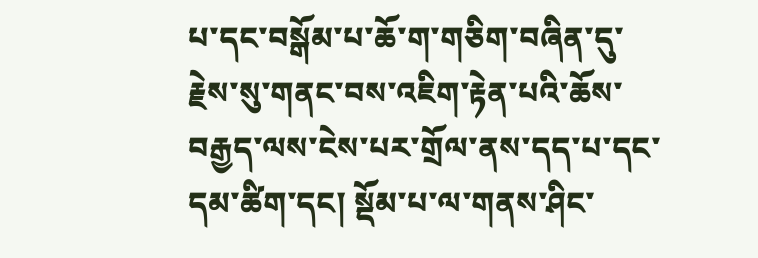པ་དང་བསྒོམ་པ་ཆོ་ག་གཅིག་བཞིན་དུ་རྗེས་སུ་གནང་བས་འཇིག་རྟེན་པའི་ཆོས་བརྒྱད་ལས་ངེས་པར་གྲོལ་ནས་དད་པ་དང་དམ་ཚིག་དང། སྡོམ་པ་ལ་གནས་ཤིང་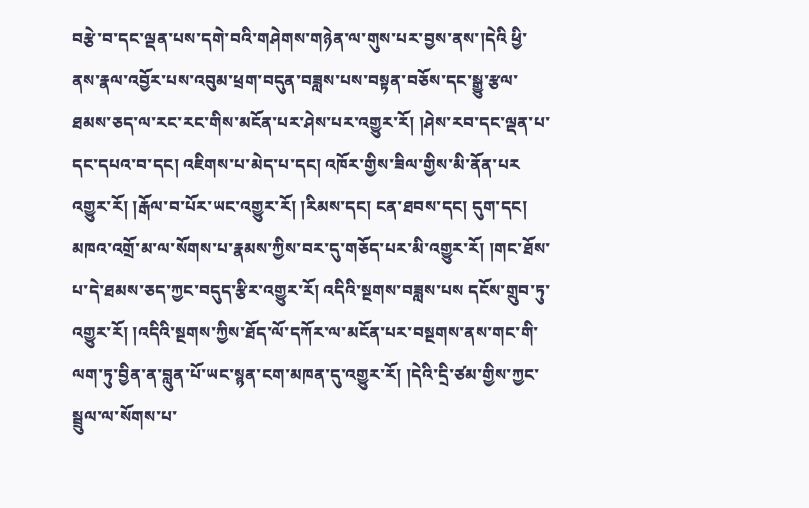བརྩེ་བ་དང་ལྡན་པས་དགེ་བའི་གཤེགས་གཉེན་ལ་གུས་པར་བྱས་ནས་།དེའི ཕྱི་ནས་རྣལ་འབྱོར་པས་འབུམ་ཕྲག་བདུན་བཟླས་པས་བསྟན་བཅོས་དང་སྒྱུ་རྩལ་ཐམས་ཅད་ལ་རང་རང་གིས་མངོན་པར་ཤེས་པར་འགྱུར་རོ། །ཤེས་རབ་དང་ལྡན་པ་དང་དཔའ་བ་དང། འཇིགས་པ་མེད་པ་དང། འཁོར་གྱིས་ཟིལ་གྱིས་མི་ནོན་པར འགྱུར་རོ། །རྒོལ་བ་པོར་ཡང་འགྱུར་རོ། །རིམས་དང། ངན་ཐབས་དང། དུག་དང། མཁའ་འགྲོ་མ་ལ་སོགས་པ་རྣམས་ཀྱིས་བར་དུ་གཅོད་པར་མི་འགྱུར་རོ། །གང་ཐོས་པ་དེ་ཐམས་ཅད་ཀྱང་བདུད་རྩིར་འགྱུར་རོ། འདིའི་སྔགས་བཟླས་པས དངོས་གྲུབ་ཏུ་འགྱུར་རོ། །འདིའི་སྔགས་ཀྱིས་ཐོད་ལོ་དཀོར་ལ་མངོན་པར་བསྔགས་ནས་གང་གི་ལག་ཏུ་བྱིན་ན་བླུན་པོ་ཡང་སྙན་ངག་མཁན་དུ་འགྱུར་རོ། །དེའི་དྲི་ཙམ་གྱིས་ཀྱང་སྦྲུལ་ལ་སོགས་པ་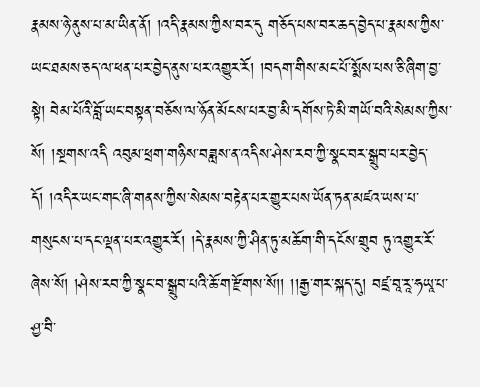རྣམས་ཉེ་ནུས་པ་མ་ཡིན་ནོ། །འདི་རྣམས་ཀྱིས་བར་དུ གཅོད་པས་བར་ཆད་བྱེད་པ་རྣམས་ཀྱིས་ཡང་ཐམས་ཅད་ལ་ཕན་པར་བྱེད་ནུས་པར་འགྱུར་རོ། །བདག་གིས་མང་པོ་སྨོས་པས་ཅི་ཞིག་བྱ་སྟེ། བེམ་པོའི་བློ་ཡང་བསྟན་བཅོས་ལ་ཉོན་མོངས་པར་བྱ་མི་དགོས་ཏེ་མི་གཡོ་བའི་སེམས་ཀྱིས་སོ། །སྔགས་འདི འབུམ་ཕྲག་གཉིས་བཟླས་ན་འདིས་ཤེས་རབ་ཀྱི་སྣང་བར་སྒྲུབ་པར་བྱེད་དོ། །འདིར་ཡང་གང་ཞི་གནས་ཀྱིས་སེམས་བརྟེན་པར་གྱུར་པས་ཡོན་ཏན་མཛའ་ཡས་པ་གསུངས་པ་དང་ལྡན་པར་འགྱུར་རོ། །དེ་རྣམས་ཀྱི་ཤིན་ཏུ་མཆོག་གི་དངོས་གྲུབ ཏུ་འགྱུར་རོ་ཞེས་སོ། །ཤེས་རབ་ཀྱི་སྣང་བ་སྒྲུབ་པའི་ཆོ་ག་རྫོགས་སོ།། །།རྒྱ་གར་སྐད་དུ། བཛྲ་བཱ་རཱ་ཧཡཱ་པ་ཤྱ་བི་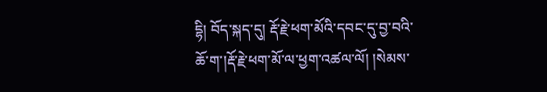དྷི། བོད་སྐད་དུ། རྡོ་རྗེ་ཕག་མོའི་དབང་དུ་བྱ་བའི་ཆོ་ག་།རྡོ་རྗེ་ཕག་མོ་ལ་ཕྱག་འཚལ་ལོ། །སེམས་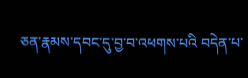ཅན་རྣམས་དབང་དུ་བྱ་བ་འཕགས་པའི བདེན་པ་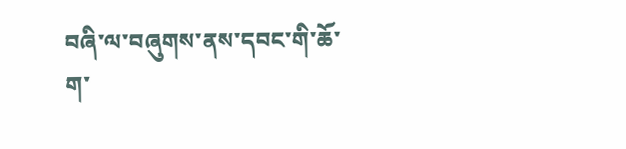བཞི་ལ་བཞུགས་ནས་དབང་གི་ཆོ་ག་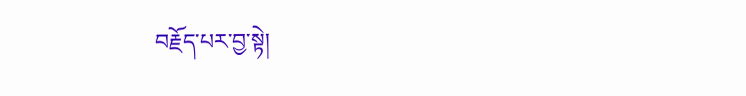བརྗོད་པར་བྱ་སྟེ།